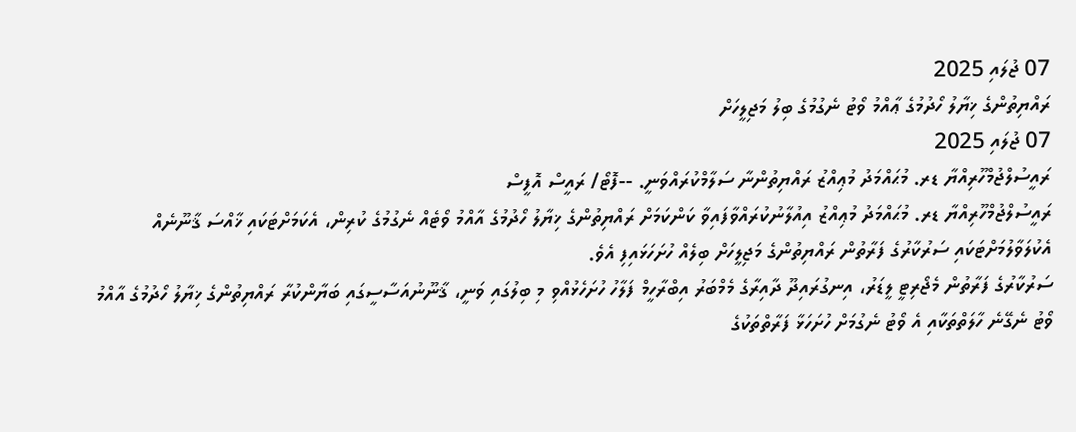07 ޖުލައި 2025
ރައްޔިތުންގެ ޚިޔާލު ހޯދުމުގެ ޢާއްމު ވޯޓު ނެގުމުގެ ބިލު މަޖިލީހަށް
07 ޖުލައި 2025
ރައީސުލްޖުމްހޫރިއްޔާ ޑރ. މުޙައްމަދު މުޢިއްޒު ރައްޔިތުންނާ ސަލާމްކުރައްވަނީ. --ފޮޓޯ/ ރައީސް އޮފީސް
ރައީސުލްޖުމްހޫރިއްޔާ ޑރ. މުޙައްމަދު މުޢިއްޒު އިއުލާނުކުރައްވާފައިވާ ކަންކަމަށް ރައްޔިތުންގެ ޚިޔާލު ހޯދުމުގެ އާއްމު ވޯޓެއް ނެގުމުގެ ކުރިން، އެކަމަށްޓަކައި ޚާއްސަ ޤާނޫނެއް އެކުލަވާލުމަށްޓަކައި ސަރުކާރުގެ ފަރާތުން ރައްޔިތުންގެ މަޖިލީހަށް ބިލެއް ހުށަހަޅައިފި އެވެ.
ސަރުކާރުގެ ފަރާތުން މެޖޯރިޓީ ލީޑަރު، އިނގުރައިދޫ ދާއިރާގެ މެމްބަރު އިބްރާހީމް ފަލާހު ހުށަހެޅުއްވި މި ބިލުގައި ވަނީ، ޤާނޫނުއަސާސީގައި ބަޔާންކުރާ ރައްޔިތުންގެ ޚިޔާލު ހޯދުމުގެ އާއްމު ވޯޓު ނެގޭނެ ހާލަތްތަކާއި އެ ވޯޓު ނެގުމަށް ހުށަހަޅާ ފަރާތްތަކުގެ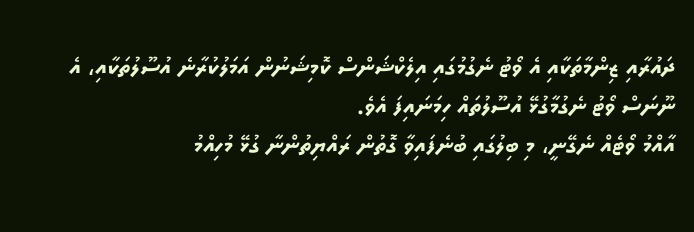ދައުރާއި ޒިންމާތަކާއި އެ ވޯޓު ނެގުމުގައި އިލެކްޝަންސް ކޮމިޝަނުން އަމަލުކުރާނެ އުސޫލުތަކާއި، އެ ނޫނަސް ވޯޓު ނެގުމާގުޅޭ އުސޫލުތައް ހިމަނައިފަ އެވެ.
އާއްމު ވޯޓެއް ނެގޭނީ، މި ބިލުގައި ބުނެފައިވާ ގޮތުން ރައްޔިތުންނާ ގުޅޭ މުހިއްމު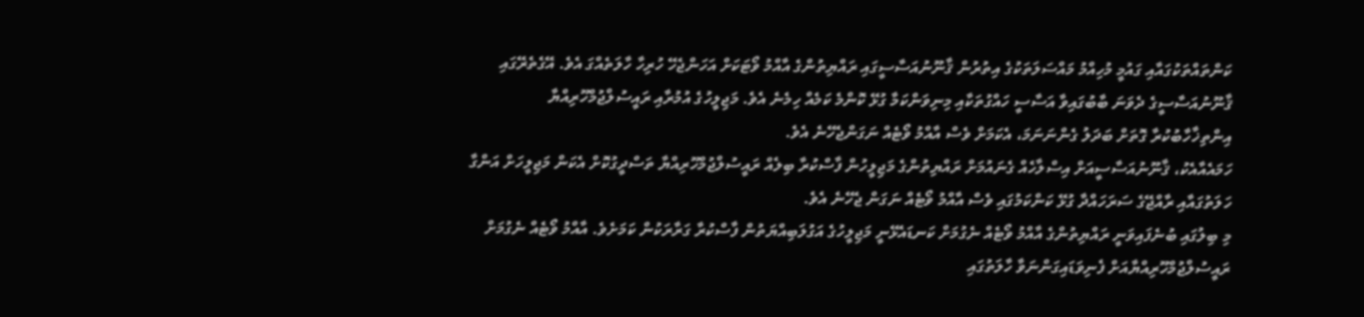ކަންތައްތަކުގައާއި ގައުމީ މުހިއްމު މައްސަލަތަކުގެ އިތުރުން ޤާނޫނުއަސާސީގައި ރައްޔިތުންގެ އާއްމު ވޯޓަކަށް އަހަންޖެހޭ ހުރިހާ ހާލަތެއްގަ އެވެ. އޭގެތެރޭގައި ޤާނޫނުއަސާސީގެ ދެވަނަ ބާބުގައިވާ އަސާސީ ހައްގުތަކާއި މިނިވަންކަމާ ގުޅޭ ކޮންމެ ކަމެއް ހިމެނެ އެވެ. މަޖިލީހުގެ އުމުރާއި ރައީސުލްޖުމްހޫރިއްޔާ އިންތިޚާހާބުކުރާ ގޮތަށް ބަދަލު ގެންނަނަމަ، އެކަމަށް ވެސް އާއްމު ވޯޓެއް ނަގަންޖެހޭނެ އެވެ.
ހަމައެއާއެކު، ޤާނޫނުއަސާސީއަށް އިސްލާހެއް ގެނައުމަށް ރައްޔިތުންގެ މަޖިލީހުން ފާސްކުރާ ބިލެއް ރައީސުލްޖުމްހޫރިއްޔާ ތަސްދީގުކޮށް އެކަން މަޖިލީހަށް އަންގާ ހަލަތުގައާއި ރާއްޖޭގެ ސަރަހައްދާ ގުޅޭ ކަންކަމުގައި ވެސް އާއްމު ވޯޓެއް ނަގަން ޖެހޭނެ އެވެ.
މި ބިލުގައި ބުނެފައިވަނީ ރައްޔިތުންގެ އާއްމު ވޯޓެއް ނެގުމަށް ކަނޑައެޅޭނީ މަޖިލީހުގެ އަގުލަބިއްޔަތުން ފާސްކުރާ ގަރާރަކުން ކަމަށެވެ. އާއްމު ވޯޓެއް ނެގުމަށް ރައީސުލްޖުމްހޫރިއްޔާއަށް ފެނިވަޑައިގަންނަވާ ހާލަތުގައި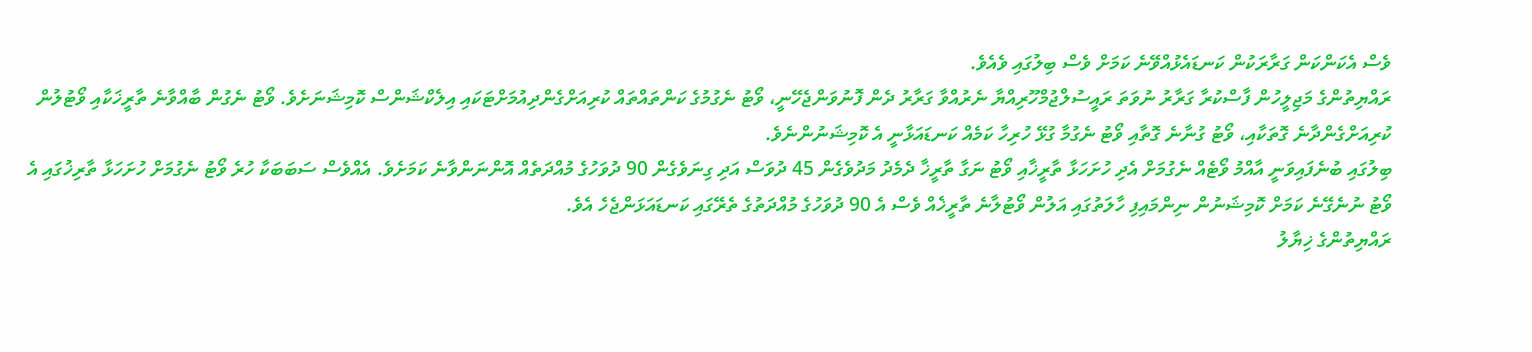ވެސް އެކަންކަން ގަރާރަކުން ކަނޑައެޅުއްވޭނެ ކަމަށް ވެސް ބިލުގައި ވެއެވެ.
ރައްޔިތުންގެ މަޖިލީހުން ފާސްކުރާ ގަރާރު ނުވަތަ ރައީސުލްޖުމްހޫރިއްޔާ ނެރުއްވާ ގަރާރު ދެން ފޮނުވަންޖެހޭނީ، ވޯޓު ނެގުމުގެ ކަންތައްތައް ކުރިއަށްގެންދިއުމަށްޓަކައި އިލެކްޝަންސް ކޮމިޝަނަށެވެ. ވޯޓު ނެގުން ބާއްވާނެ ތާރީޚަކާއި ވޯޓުލުން ކުރިއަށްގެންދާނެ ގޮތަކާއި، ވޯޓު ގުނާނެ ގޮތާއި ވޯޓު ނެގުމާ ގުޅޭ ހުރިހާ ކަމެއް ކަނޑައަޅާނީ އެ ކޮމިޝަނުންނެވެ.
ބިލުގައި ބުނެފައިވަނީ އާއްމު ވޯޓެއް ނެގުމަށް އެދި ހުށަހަޅާ ތާރީޚާއި ވޯޓު ނަގާ ތާރީޚާ ދެމެދު މަދުވެގެން 45 ދުވަސް އަދި ގިނަވެގެން 90 ދުވަހުގެ މުއްދަތެއް އޮންނަންވާނެ ކަމަށެވެ. އެއްވެސް ސަބަބަކާ ހުރެ ވޯޓު ނެގުމަށް ހުށަހަޅާ ތާރިޚުގައި އެ ވޯޓު ނުނެގޭނެ ކަމަށް ކޮމިޝަނުން ނިންމައިފި ހާލަތުގައި އަލުން ވޯޓުލާނެ ތާރީޚެއް ވެސް އެ 90 ދުވަހުގެ މުއްދަތުގެ ތެރޭގައި ކަނޑައަޅަންޖެހެ އެވެ.
ރައްޔިތުންގެ ޚިޔާލު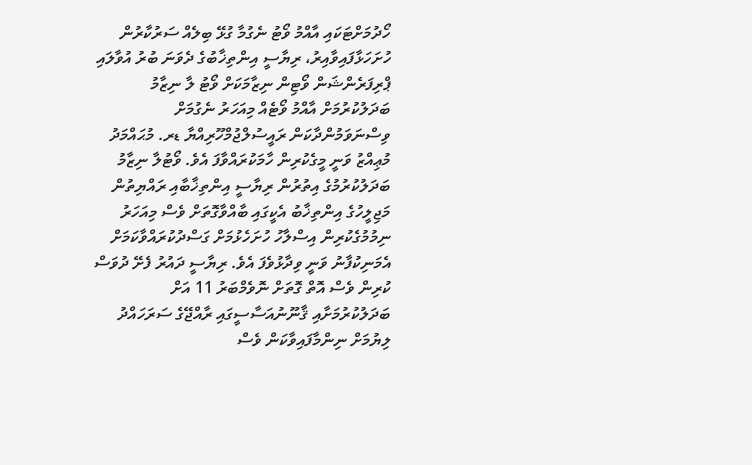ހޯދުމަށްޓަކައި އާއްމު ވޯޓު ނެގުމާ ގުޅޭ ބިލެއް ސަރުކާރުން ހުށަހަޅާފައިވާއިރު، ރިޔާސީ އިންތިޚާބުގެ ދެވަނަ ބުރު އުވާލައި ޕްރިފަރެންޝަން ވޯޓިން ނިޒާމަކަށް ވޯޓު ލާ ނިޒާމު ބަދަލުކުރުމަށް އާއްމު ވޯޓެއް މިއަހަރު ނެގުމަށް ވިސްނަވަމުންދާކަން ރައީސުލްޖުމްހޫރިއްޔާ ޑރ. މުޙައްމަދު މުޢިއްޒު ވަނީ މީގެކުރިން ހާމަކުރައްވާފަ އެވެ. ވޯޓުލާ ނިޒާމު ބަދަލުކުރުމުގެ އިތުރުން ރިޔާސީ އިންތިޚާބާއި ރައްޔިތުން މަޖިލީހުގެ އިންތިޚާބު އެކީގައި ބާއްވާގޮތަށް ވެސް މިއަހަރު ނިމުމުގެކުރިން އިސްލާހު ހުށަހެޅުމަށް ގަސްދުކުރައްވާކަމަށް އެމަނިކުފާނު ވަނީ ވިދާޅުވެފަ އެވެ. ރިޔާސީ ދައުރު ފެށޭ ދުވަސް ކުރިން ވެސް އޮތް ގޮތަށް ނޮވެމްބަރު 11 އަށް ބަދަލުކުރުމަށާއި ޤާނޫނުއަސާސީގައި ރާއްޖޭގެ ސަރަހައްދު ލިޔުމަށް ނިންމާފައިވާކަން ވެސް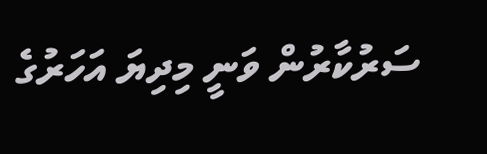ސަރުކާރުން ވަނީ މިދިޔަ އަހަރުގެ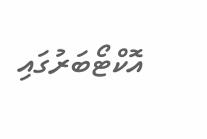އޮކްޓޯބަރުގައި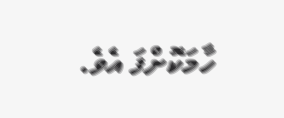ހާމަކޮށްފަ އެވެ.